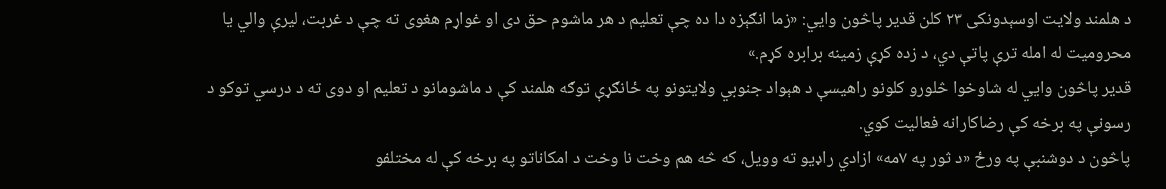د هلمند ولایت اوسېدونکی ۲۳ کلن قدیر پاڅون وايي: «زما انګېزه دا ده چې تعلیم د هر ماشوم حق دی او غواړم هغوی ته چې د غربت، لیرې والي یا محرومیت له امله ترې پاتې دي، د زده کړې زمینه برابره کړم.»
قدیر پاڅون وایي له شاوخوا څلورو کلونو راهیسې د هېواد جنوبي ولایتونو په ځانګړې توګه هلمند کې د ماشومانو د تعلیم او دوی ته د درسي توکو د رسونې په برخه کې رضاکارانه فعالیت کوي.
پاڅون د دوشنبې په ورځ «د ثور په ۷مه» ازادي راډیو ته وویل، که څه هم وخت نا وخت د امکاناتو په برخه کې له مختلفو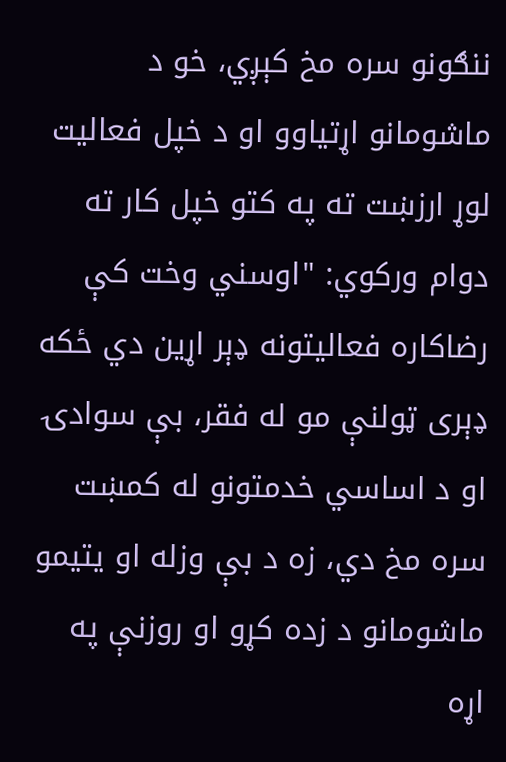ننګونو سره مخ کېږي، خو د ماشومانو اړتیاوو او د خپل فعالیت لوړ ارزښت ته په کتو خپل کار ته دوام ورکوي: "اوسني وخت کې رضاکاره فعالیتونه ډېر اړین دي ځکه ډېری ټولنې مو له فقر، بې سوادۍ او د اساسي خدمتونو له کمښت سره مخ دي، زه د بې وزله او یتیمو ماشومانو د زده کړو او روزنې په اړه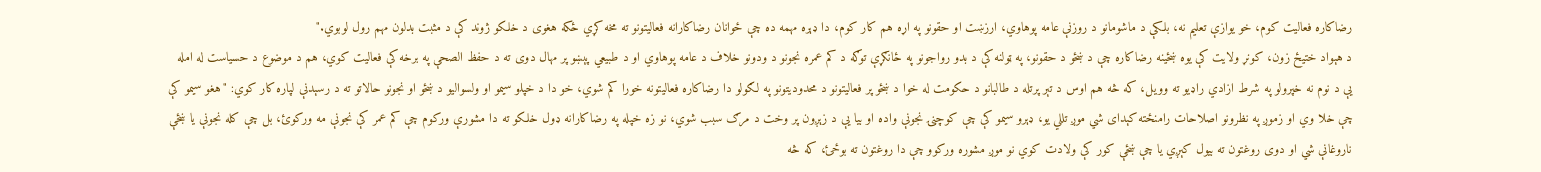رضاکاره فعالیت کوم، خو یوازې تعلیم نه، بلکې د ماشومانو د روزنې عامه پوهاوي، ارزښت او حقونو په اړه هم کار کوم، دا ډېره مهمه ده چې ځوانان رضاکارانه فعالیتونو ته مخه کړي ځکه هغوی د خلکو ژوند کې د مثبت بدلون مهم رول لوبوي."
د هېواد ختیځ زون، کونړ ولایت کې یوه ښځینه رضاکاره چې د ښځو د حقونو، په ټولنه کې د بدو رواجونو په ځانګړې توګه د کم عمره نجونو د ودونو خلاف د عامه پوهاوي او د طبیعي پېښو پر مهال دوی ته د حفظ الصحې په برخه کې فعالیت کوي، هم د موضوع د حسیاست له امله یې د نوم نه خپرولو په شرط ازادي راډیو ته وویل، که څه هم اوس د تېر پرتله د طالبانو د حکومت له خوا د ښځو پر فعالیتونو د محدودیتونو په لګولو دا رضاکاره فعالیتونه خورا کم شوي، خو دا د خپلو سیمو او ولسوالیو د ښځو او نجونو حالاتو ته د رسېدنې لپاره کار کوي: "هغو سیمو کې چې خلا وي او زموږ په نظرونو اصلاحات رامنځته کېدای شي موږ تللي یو، ډېرو سیمو کې چې کوچنۍ نجونې واده او بیا یې د زېږون پر وخت د مرګ سبب شوي، نو زه خپله په رضاکارانه ډول خلکو ته دا مشورې ورکوم چې کم عمر کې نجونې مه ورکوئ، بل چې کله نجونې یا ښځې ناروغانې شي او دوی روغتون ته بیول کېږي یا چې ښځې کور کې ولادت کوي نو موږ مشوره ورکوو چې دا روغتون ته بوځئ، که څه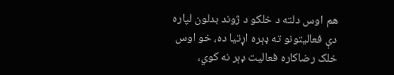هم اوس دلته د خلکو د ژوند بدلون لپاره دې فعالیتونو ته ډېره اړتیا ده، خو اوس خلک رضاکاره فعالیت ډېر نه کوي،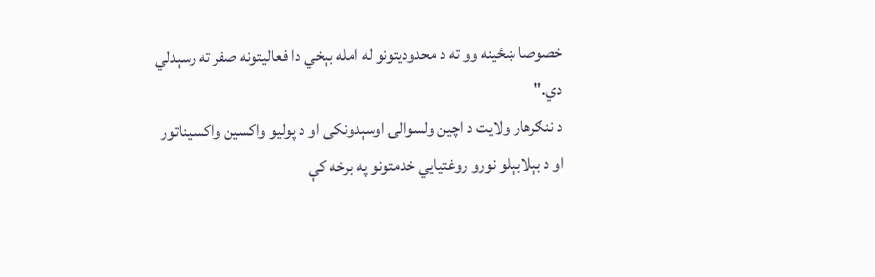خصوصا ښځینه وو ته د محدودیتونو له امله بېخي دا فعالیتونه صفر ته رسېدلي دي."
د ننګرهار ولایت د اچین ولسوالۍ اوسېدونکی او د پولیو واکسین واکسیناتور او د بېلابېلو نورو روغتیایي خدمتونو په برخه کې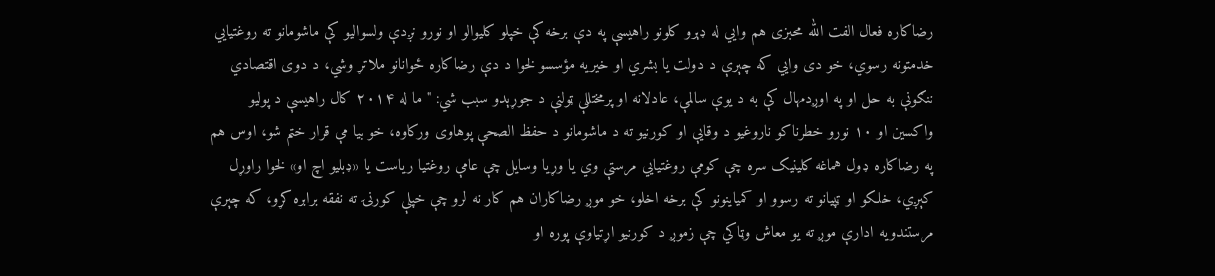رضاکاره فعال الفت الله محبزی هم وایي له ډېرو کلونو راهیسې په دې برخه کې خپلو کلیوالو او نورو نږدې ولسوالیو کې ماشومانو ته روغتیایي خدمتونه رسوي، خو دی وایي که چېرې د دولت یا بشري او خیریه مؤسسو لخوا د دې رضاکاره ځوانانو ملاتړ وشي، د دوی اقتصادي ننګونې به حل او په اوږدمهال کې به د یوې سالمې، عادلانه او پرمختللې ټولنې د جوړېدو سبب شي: "ما له ۲۰۱۴ کال راهیسې د پولیو واکسین او ۱۰ نورو خطرناکو ناروغیو د وقایې او کورنیو ته د ماشومانو د حفظ الصحې پوهاوی ورکاوه، خو بیا مې قرار ختم شو، اوس هم په رضاکاره ډول هماغه کلینیک سره چې کومې روغتیایي مرستې وي یا وړیا وسایل چې عامې روغتیا ریاست یا «ډبلیو اچ او» لخوا راوړل کېږي، خلکو او ټپیانو ته رسوو او کمياینونو کې برخه اخلو، خو موږ رضاکاران هم کار نه لرو چې خپلې کورنۍ ته نفقه برابره کړو، که چېرې مرستندویه ادارې موږ ته یو معاش وټاکي چې زموږ د کورنیو اړتیاوې پوره او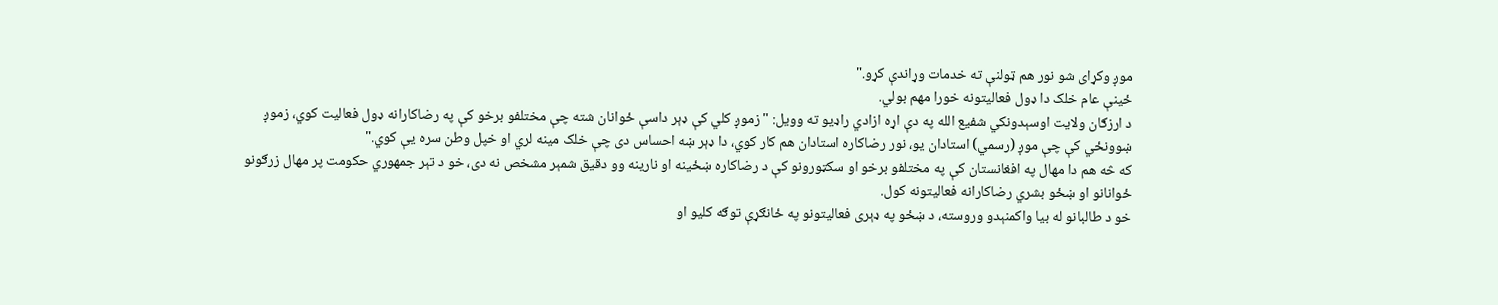موږ وکړای شو نور هم ټولنې ته خدمات وړاندې کړو."
ځینې عام خلک دا ډول فعالیتونه خورا مهم بولي.
د ارزګان ولایت اوسېدونکي شفیع الله په دې اړه ازادي راډیو ته وویل: "زموږ کلي کې ډېر داسې ځوانان شته چې مختلفو برخو کې په رضاکارانه ډول فعالیت کوي، زموږ ښوونځي کې چې موږ (رسمي) استادان یو، نور رضاکاره استادان هم کار کوي، دا ډېر ښه احساس دی چې خلک مینه لري او خپل وطن سره یې کوي."
که څه هم دا مهال په افغانستان کې په مختلفو برخو او سکټورونو کې د رضاکاره ښځینه او نارینه وو دقیق شمېر مشخص نه دی، خو د تېر جمهوري حکومت پر مهال زرګونو ځوانانو او ښځو بشري رضاکارانه فعالیتونه کول.
خو د طالبانو له بیا واکمنېدو وروسته، د ښځو په ډېری فعالیتونو په ځانګړې توګه کلیو او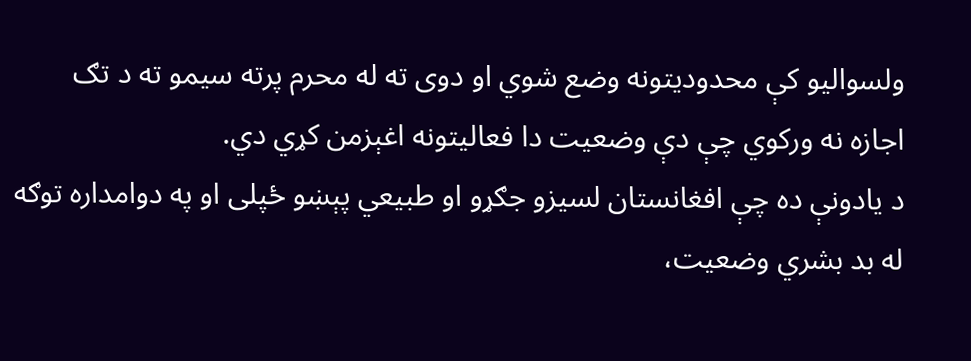ولسوالیو کې محدودیتونه وضع شوي او دوی ته له محرم پرته سیمو ته د تګ اجازه نه ورکوي چې دې وضعیت دا فعالیتونه اغېزمن کړي دي.
د یادونې ده چې افغانستان لسیزو جګړو او طبیعي پېښو ځپلی او په دوامداره توګه له بد بشري وضعیت،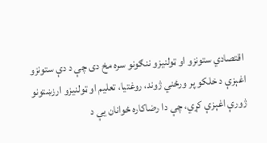اقتصادي ستونزو او ټولنیزو ننګونو سره مخ دی چې د دې ستونزو اغېزې د خلکو پر ورځني ژوند، روغتیا، تعلیم او ټولنیزو ارزښتونو ژورې اغېزې کړي، چې دا رضاکاره ځوانان یې د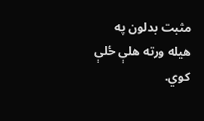مثبت بدلون په هیله ورته هلې ځلې کوي.